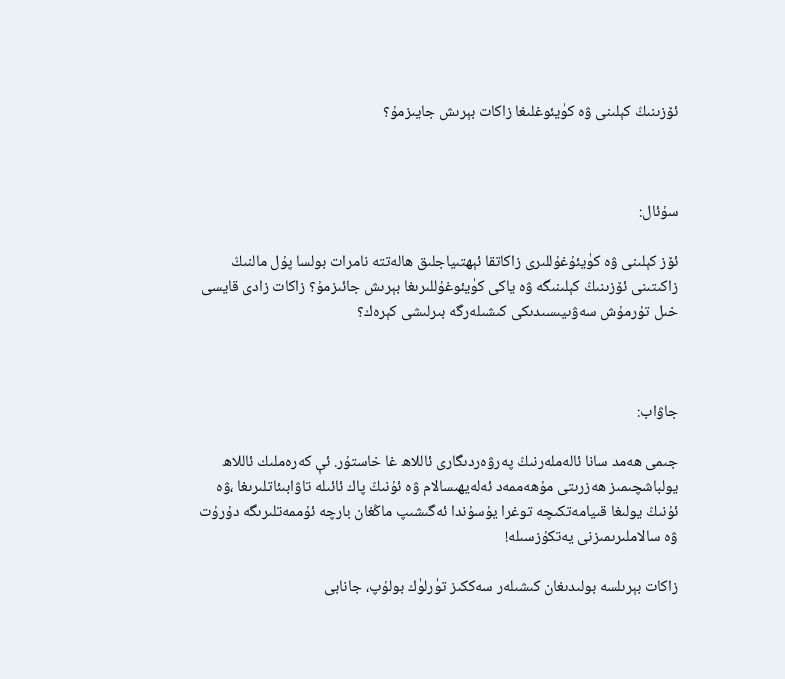ئۆزىنىڭ كېلىنى ۋە كۈيئوغلىغا زاكات بېرىش جايىزمۇ؟



سۇئال:

ئۆز كېلىنى ۋە كۈيئۇغۇللىرى زاكاتقا ئېھتىياجلىق ھالەتتە نامرات بولسا پۇل مالنىڭ زاكىتىنى ئۆزىنىڭ كېلىنىگە ۋە ياكى كۈيئوغۇللىرىغا بېرىش جائىزمۇ؟ زاكات زادى قايسى خىل تۇرمۇش سەۋىيىسىدىكى كىشىلەرگە بىرلىشى كېرەك؟



جاۋاب:

جىمى ھەمد سانا ئالەملەرنىڭ پەرۋەردىگارى ئاللاھ غا خاستۇر. ئې كەرەملىك ئاللاھ يولباشچىمىز ھەزرىتى مۇھەممەد ئەلەيھىسالام ۋە ئۇنىڭ پاك ئائىلە تاۋابىئاتلىرىغا ،ۋە ئۇنىڭ يولىغا قىيامەتكىچە توغرا يۇسۇندا ئەگىشىپ ماڭغان بارچە ئۇممەتلىرىگە دۇرۇت ۋە سالاملىرىمىزنى يەتكۇزسىلە!

زاكات بېرىلسە بولىدىغان كىشىلەر سەككىز تۈرلۈك بولۇپ، جانابى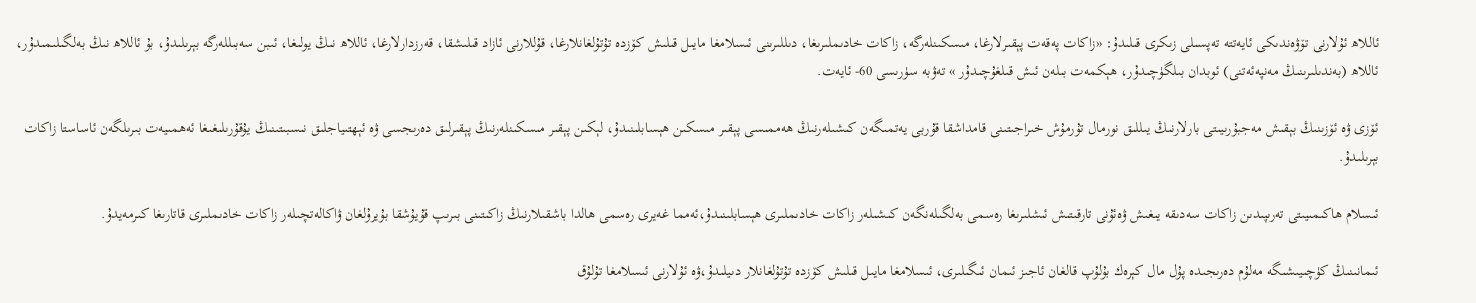ئاللاھ ئۇلارنى تۆۋەندىكى ئايەتتە تەپسىلى زىكرى قىلىدۇ: «زاكات پەقەت پېقىرلارغا، مىسكىنلەرگە، زاكات خادىملىرىغا، دىللىرىنى ئىسلامغا مايىل قىلىش كۆزدە تۇتۇلغانلارغا، قۇللارنى ئازاد قىلىشقا، قەرزدارلارغا، ئاللاھ نىڭ يولىغا، ئىبن سەبىللەرگە بېرىلىدۇ، بۇ ئاللاھ نىڭ بەلگىلىمىدۇر، ئاللاھ (بەندىلىرىنىڭ مەنپەئەتنى) ئوبدان بىلگۈچىدۇر، ھېكمەت بىلەن ئىش قىلغۇچىدۇر » تەۋبە سۈرىسى 60- ئايەت.

ئۆزى ۋە ئۆزىنىڭ بېقىش مەجبۇرىيىتى بارلارنىڭ يىللىق نورمال تۇرمۇش خىراجىتىنى قامداشقا قۇربى يەتمىگەن كىشىلەرنىڭ ھەممىسى پېقىر مىسكىن ھېسابلىنىدۇ، لېكىن پېقىر مىسكىنلەرنىڭ پېقىرلىق دەرىجسى ۋە ئېھتىياجلىق نىسبىتىنىڭ يۇقۇرىلىغىغا ئەھمىيەت بىرىلگەن ئاساستا زاكات بېرىلىدۇ.

ئىسلام ھاكىمىيىتى تەرىپىدىن زاكات سەدىقە يىغىش ۋەئۇنى تارقىتىش ئىشلىرىغا رەسمى بەلگىلەنگەن كىشىلەر زاكات خادىملىرى ھېسابلىنىدۇ،ئەمما غەيرى رەسمى ھالدا باشقىلارنىڭ زاكىتىنى بىرىپ قۇيۇشقا بۇيرۇلغان ۋاكالەتچىلەر زاكات خادىملىرى قاتارىغا كىرمەيدۇ.

ئىمانىنىڭ كۈچىيىشىگە مەلۇم دەرىجىدە پۇل مال كېرەك بۇلۇپ قالغان ئاجىز ئىمان ئىگىلىرى، ئىسلامغا مايىل قىلىش كۆزدە تۇتۇلغانلار دىيلىدۇ،ۋە ئۇلارنى ئىسلامغا تۇلۇق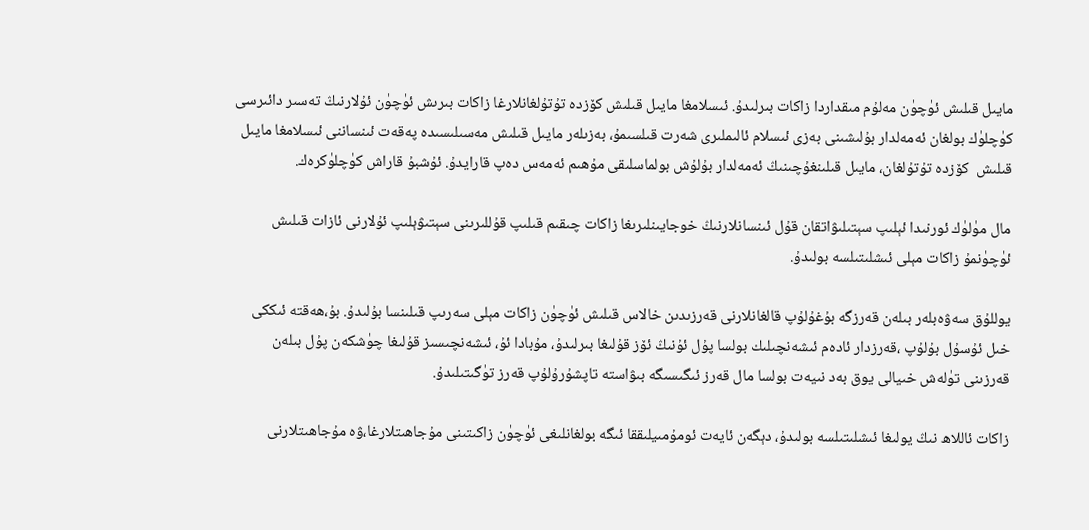مايىل قىلىش ئۈچۈن مەلۇم مىقداردا زاكات بىرلىدۇ. ئىسلامغا مايىل قىلىش كۆزدە تۇتۇلغانلارغا زاكات بىرىش ئۈچۈن ئۇلارنىڭ تەسىر دائىرسى كۈچلۈك بولغان ئەمەلدار بۇلىشىنى بەزى ئىسلام ئالىملىرى شەرت قىلسىمۇ، بەزىلەر مايىل قىلىش مەسىلىسىدە پەقەت ئىنساننى ئىسلامغا مايىل قىلىش  كۆزدە تۇتۇلغان، مايىل قىلىنغۇچىنىڭ ئەمەلدار بۇلۇش بولماسلىقى مۇھىم ئەمەس دەپ قارايدۇ. ئۇشبۇ قاراش كۈچلۈكرەك.

مال مۈلۈك ئورنىدا ئېلىپ سېتىلىۋاتقان قۇل ئىنسانلارنىڭ خوجايىنلىرىغا زاكات چىقىم قىلىپ قۇللىرىنى سېتىۋېلىپ ئۇلارنى ئازات قىلىش ئۈچۈنمۇ زاكات مېلى ئىشلىتىلسە بولىدۇ.

يوللۇق سەۋەبلەر بىلەن قەرزگە بۇغۇلۇپ قالغانلارنى قەرزىدىن خالاس قىلىش ئۈچۈن زاكات مېلى سەرىپ قىلىنسا بۇلىدۇ. بۇ،ھەقتە ئىككى خىل ئۇسۇل بۇلۇپ ،قەرزدار ئادەم ئىشەنچىلىك بولسا پۇل ئۇنىڭ ئۆز قۇلىغا بىرلىدۇ، مۇبادا ئۇ، ئىشەنچىسىز قۇلىغا چۈشكەن پۇل بىلەن قەرزىنى تۈلەش خىيالى يوق بەد نىيەت بولسا مال قەرز ئىگىسىگە بىۋاستە تاپشۇرۇلۇپ قەرز تۈگىتىلىدۇ.

زاكات ئاللاھ نىڭ يولىغا ئىشلىتىلسە بولىدۇ، دېگەن ئايەت ئومۇمىيلىققا ئىگە بولغانلىغى ئۈچۈن زاكىتىنى مۇجاھىتلارغا،ۋە مۇجاھىتلارنى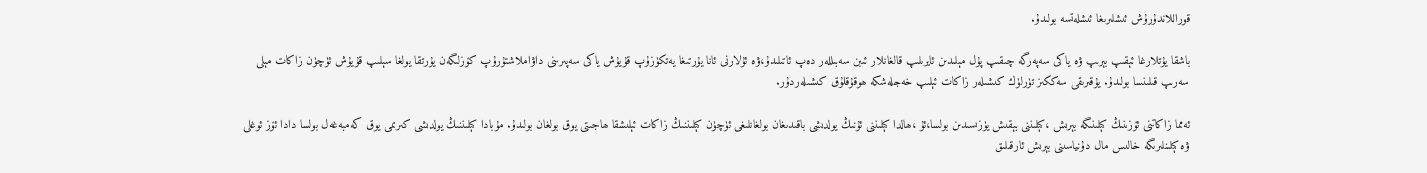قوراللاندۇرۇش ئىشلىرىغا ئىشلەتسە بولىدۇ.

باشقا يۇتلارغا ئېقىپ بېرىپ ۋە ياكى سەپەرگە چىقىپ پۇل مېلىدىن ئايرىلىپ قالغانلار ئىبن سەبىللەر دەپ ئاتىلىدۇ،ۋە ئۇلارنى ئانا يۇرتىغا يەتكۈزۇپ قۇيۇش ياكى سەپىرىنى داۋاملاشتۇرۇپ كۆزلىگەن يۇرتقا يولغا سېلىپ قۇيۇش ئۈچۈن زاكات مېلى سەرىپ قىلىنسا بولىدۇ. يۇقىرىقى سەككىز تۈرلۈك كىشىلەر زاكات ئېلىپ خەجلەشكە ھوقۇقلۇق كىشىلەردۇر.

ئەمما زاكاتنى ئۆزىنىڭ كېلىنىگە بېرىش ،كېلىننى بېقىش يۈزىسىدىن بولسا،ئۇ ،ھالدا كېلىننى ئۇنىڭ يولدىشى باقىدىغان بولغانلىغى ئۈچۈن كېلىننىڭ زاكات ئېلىشقا ھاجىتى يوق بولغان بولىدۇ. مۇبادا كېلىننىڭ يولدىشى كىرىمى يوق كەمبەغەل بولسا دادا ئۆز ئوغلى ۋە كېلىنلىرىگە خالىس مال دۇنياسىنى بېرىش ئارقىلىق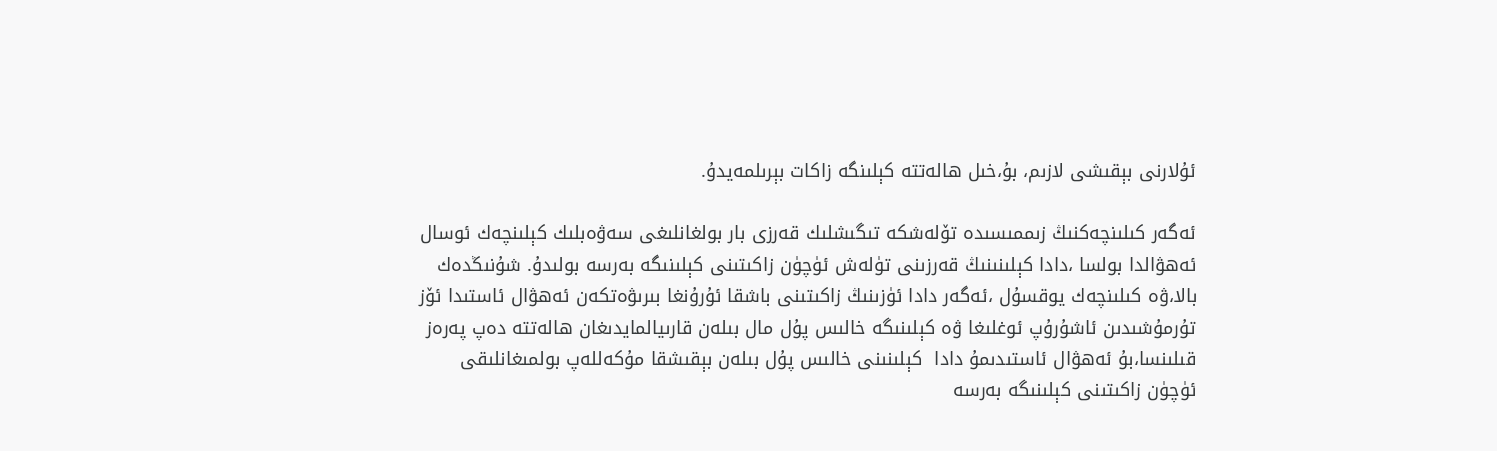ئۇلارنى بېقىشى لازىم، بۇ،خىل ھالەتتە كېلىنگە زاكات بېرىلمەيدۇ.

ئەگەر كىلىنچەكنىڭ زىممىسىدە تۆلەشكە تىگىشلىك قەرزى بار بولغانلىغى سەۋەبلىك كېلىنچەك ئوسال ئەھۋالدا بولسا ،دادا كېلىنىنىڭ قەرزىنى تۈلەش ئۈچۈن زاكىتىنى كېلىنىگە بەرسە بولىدۇ. شۇنىڭدەك بالا،ۋە كىلىنچەك يوقسۇل ،ئەگەر دادا ئۈزىنىڭ زاكىتىنى باشقا ئۇرۇنغا بىرىۋەتكەن ئەھۋال ئاستىدا ئۆز تۇرمۇشىدىن ئاشۇرۇپ ئوغلىغا ۋە كېلىنىگە خالىس پۇل مال بىلەن قارىيالمايدىغان ھالەتتە دەپ پەرەز قىلىنسا،بۇ ئەھۋال ئاستىدىمۇ دادا  كېلىنىنى خالىس پۇل بىلەن بېقىشقا مۇكەللەپ بولمىغانلىقى ئۈچۈن زاكىتىنى كېلىنىگە بەرسە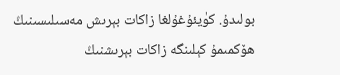بولىدۇ. كۈيئۇغۇلغا زاكات بېرىش مەسىلىسىنىڭ ھۆكمىمۇ كېلىنگە زاكات بېرىشنىڭ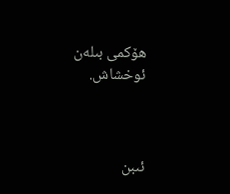ھۆكمى بىلەن ئوخشاش.



ئىبن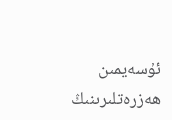ئۇسەيمىن ھەزرەتلىرىنىڭ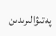پەتىۋالىرىدىن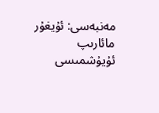مەنبەسى: ئۇيغۇر مائارىپ ئۇيۇشمىسى